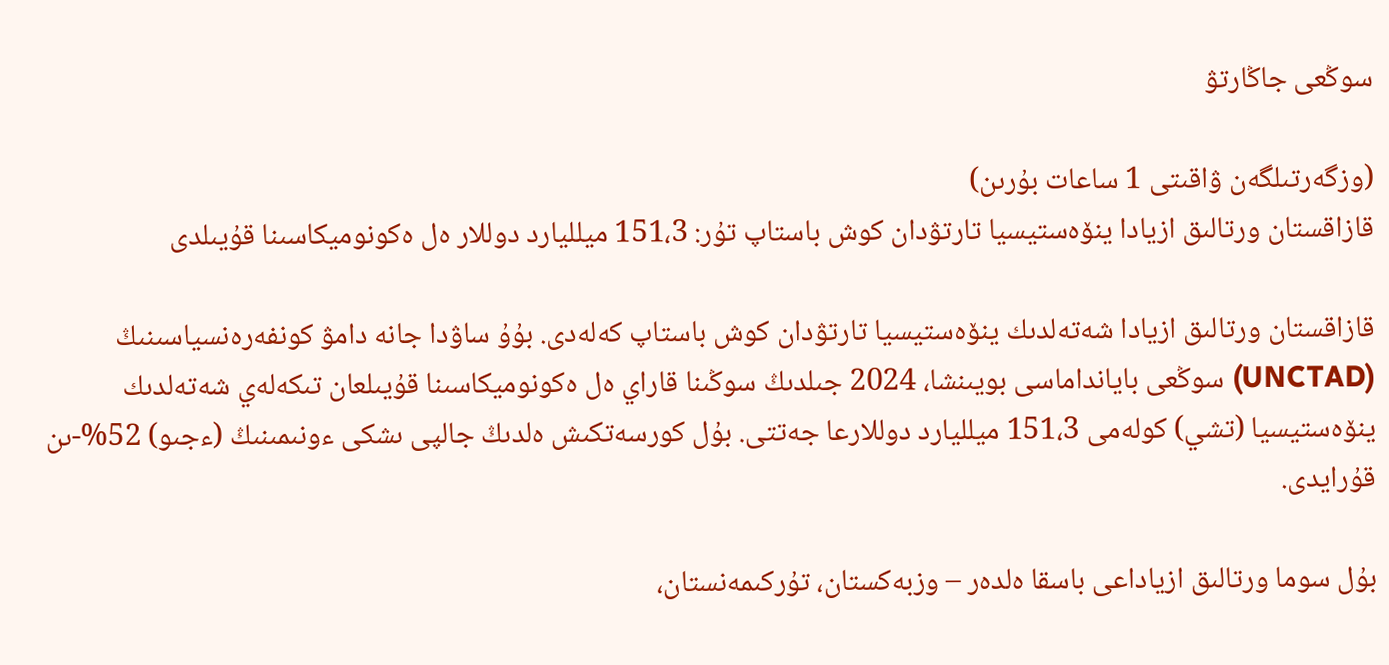سوڭعى جاڭارتۋ

(وزگەرتىلگەن ۋاقىتى 1 ساعات بۇرىن)
قازاقستان ورتالىق ازيادا ينۆەستيسيا تارتۋدان كوش باستاپ تۇر: 151،3 ميلليارد دوللار ەل ەكونوميكاسىنا قۇيىلدى

قازاقستان ورتالىق ازيادا شەتەلدىك ينۆەستيسيا تارتۋدان كوش باستاپ كەلەدى. بۇۇ ساۋدا جانە دامۋ كونفەرەنسياسىنىڭ (UNCTAD) سوڭعى بايانداماسى بويىنشا، 2024 جىلدىڭ سوڭىنا قاراي ەل ەكونوميكاسىنا قۇيىلعان تىكەلەي شەتەلدىك ينۆەستيسيا (تشي) كولەمى 151،3 ميلليارد دوللارعا جەتتى. بۇل كورسەتكىش ەلدىڭ جالپى ىشكى ءونىمىنىڭ (ءجىو) 52%-ىن قۇرايدى.

بۇل سوما ورتالىق ازياداعى باسقا ەلدەر – وزبەكستان، تۇركىمەنستان،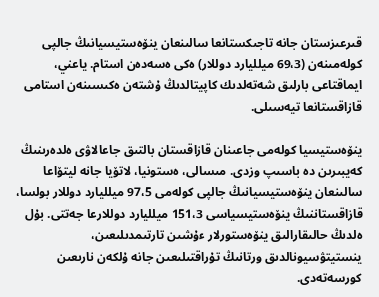قىرعىزستان جانە تاجىكستانعا سالىنعان ينۆەستيسيانىڭ جالپى كولەمىنەن (69،3 ميلليارد دوللار) ەكى ەسەدەن استام. ياعني، ايماقتاعى بارلىق شەتەلدىك كاپيتالدىڭ ۇشتەن ەكىسىنەن استامى قازاقستانعا تيەسىلى.

ينۆەستيسيا كولەمى جاعىنان قازاقستان بالتىق جاعالاۋى ەلدەرىنىڭ كەيبىرىن دە باسىپ وزدى. مىسالى، ەستونيا، لاتۆيا جانە ليتۆاعا سالىنعان ينۆەستيسيانىڭ جالپى كولەمى 97،5 ميلليارد دوللار بولسا، قازاقستاننىڭ ينۆەستيسياسى 151،3 ميلليارد دوللارعا جەتتى. بۇل ەلدىڭ حالىقارالىق ينۆەستورلار ءۇشىن تارتىمدىلىعىن، ينستيتۋسيونالدىق ورتانىڭ تۇراقتىلىعىن جانە ۇلكەن نارىعىن كورسەتەدى.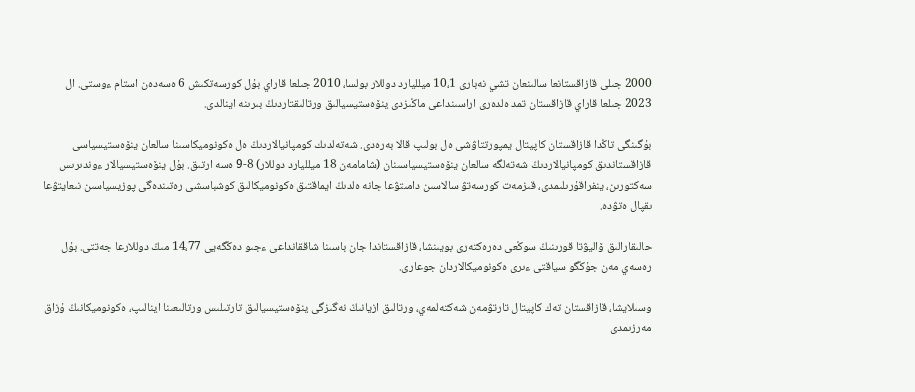2000 جىلى قازاقستانعا سالىنعان تشي نەبارى 10،1 ميلليارد دوللار بولسا، 2010 جىلعا قاراي بۇل كورسەتكىش 6 ەسەدەن استام ءوستى. ال 2023 جىلعا قاراي قازاقستان تمد ەلدەرى اراسىنداعى ماڭىزدى ينۆەستيسيالىق ورتالىقتاردىڭ بىرىنە اينالدى.

بۇگىنگى تاڭدا قازاقستان كاپيتال يمپورتتاۋشى ەل بولىپ قالا بەرەدى. شەتەلدىك كومپانيالاردىڭ ەل ەكونوميكاسىنا سالعان ينۆەستيسياسى قازاقستاندىق كومپانيالاردىڭ شەتەلگە سالعان ينۆەستيسياسىنان (شامامەن 18 ميلليارد دوللار) 8-9 ەسە ارتىق. بۇل ينۆەستيسيالار ءوندىرىس سەكتورىن، ينفراقۇرىلىمدى، قىزمەت كورسەتۋ سالاسىن دامىتۋعا جانە ەلدىڭ ايماقتىق ەكونوميكالىق كوشباسشى رەتىندەگى پوزيسياسىن نىعايتۋعا ىقپال ەتۋدە.

حالىقارالىق ۆاليۋتا قورىنىڭ سوڭعى دەرەكتەرى بويىنشا، قازاقستاندا جان باسىنا شاققانداعى ءجىو دەڭگەيى 14،77 مىڭ دوللارعا جەتتى. بۇل رەسەي مەن جۇڭگو سياقتى ءىرى ەكونوميكالاردان جوعارى.

وسىلايشا، قازاقستان تەك كاپيتال تارتۋمەن شەكتەلمەي، ورتالىق ازيانىڭ نەگىزگى ينۆەستيسيالىق تارتىلىس ورتالىعىنا اينالىپ، ەكونوميكانىڭ ۇزاق مەرزىمدى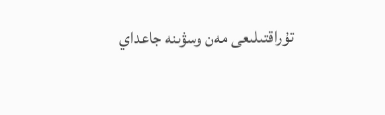تۇراقتىلىعى مەن وسۋىنە جاعداي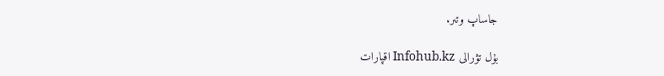جاساپ وتىر.

بۇل تۋرالى Infohub.kz اقپارات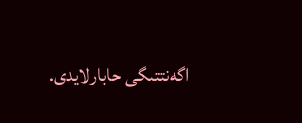اگەنتتىگى حابارلايدى.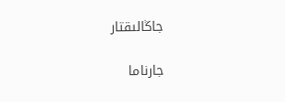جاڭالىقتار

جارناما